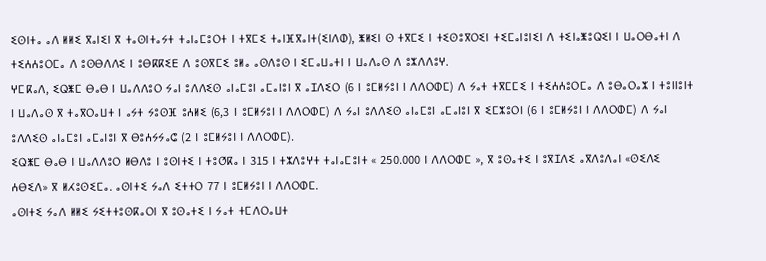ⵉⵙⵏⵜⴰ ⴰⴷ ⵍⵍⵉ ⴳⴰⵏⵉⵏ ⴳ ⵜⴰⵙⵏⵜⴰⵢⵜ ⵜⴰⵏⴰⵎⵓⵔⵜ ⵏ ⵜⴳⵎⵉ ⵜⴰⵏⴼⴳⴰⵏⵜ(ⵉⵏⴷⵀ), ⵥⵍⵉⵏ ⵙ ⵜⴳⵎⵉ ⵏ ⵜⵉⵙⵓⴳⵔⵉⵏ ⵜⵉⵎⴰⵏⵓⵏⵉⵏ ⴷ ⵜⵉⵏⴰⵥⵓⵕⵉⵏ ⵏ ⵡⴰⵔⴱⴰⵜⵏ ⴷ ⵜⵉⵄⵄⵓⵔⵎⴰ ⴷ ⵓⵙⴱⴷⴷⵉ ⵏ ⵓⴱⴽⴽⵉⴹ ⴷ ⵓⵙⴳⵎⵉ ⵓⵍⴰ ⴰⵙⴷⵓⵙ ⵏ ⵉⵎⴰⵡⴰⵜⵏ ⵏ ⵡⴰⴷⴰⵙ ⴷ ⵓⵣⴷⴷⵓⵖ.
ⵖⵎⴽⴰⴷ, ⵉⵕⵥⵎ ⴱⴰⴱ ⵏ ⵡⴰⴷⴷⵓⵔ ⵢⴰⵏ ⵓⴷⴷⵉⵙ ⴰⵏⴰⵎⵓⵏ ⴰⵎⴰⵏⵓⵏ ⴳ ⴰⵊⴷⵉⵔ (6 ⵏ ⵓⵎⵍⵢⵓⵏ ⵏ ⴷⴷⵔⵀⵎ) ⴷ ⵢⴰⵜ ⵜⴳⵎⵎⵉ ⵏ ⵜⵉⵄⵄⵓⵔⵎⴰ ⴷ ⵓⴱⴰⵔⴰⵣ ⵏ ⵜⵓⵏⵏⵓⵏⵜ ⵏ ⵡⴰⴷⴰⵙ ⴳ ⵜⴰⴳⵔⴰⵡⵜ ⵏ ⴰⵢⵜ ⵢⵓⵙⴼ ⵓⵄⵍⵉ (6,3 ⵏ ⵓⵎⵍⵢⵓⵏ ⵏ ⴷⴷⵔⵀⵎ) ⴷ ⵢⴰⵏ ⵓⴷⴷⵉⵙ ⴰⵏⴰⵎⵓⵏ ⴰⵎⴰⵏⵓⵏ ⴳ ⵉⵎⵣⵓⵔⵏ (6 ⵏ ⵓⵎⵍⵢⵓⵏ ⵏ ⴷⴷⵔⵀⵎ) ⴷ ⵢⴰⵏ ⵓⴷⴷⵉⵙ ⴰⵏⴰⵎⵓⵏ ⴰⵎⴰⵏⵓⵏ ⴳ ⴱⵓⵄⵢⵢⴰⵛ (2 ⵏ ⵓⵎⵍⵢⵓⵏ ⵏ ⴷⴷⵔⵀⵎ).
ⵉⵕⵥⵎ ⴱⴰⴱ ⵏ ⵡⴰⴷⴷⵓⵔ ⵍⴱⴷⵓ ⵏ ⵓⵙⵏⵜⵉ ⵏ ⵜⵓⵚⴽⴰ ⵏ 315 ⵏ ⵜⵣⴷⵓⵖⵜ ⵜⴰⵏⴰⵎⵓⵏⵜ « 250.000 ⵏ ⴷⴷⵔⵀⵎ », ⴳ ⵓⵙⴰⵜⵉ ⵏ ⵓⴳⵊⴷⵉ ⴰⴳⴷⵓⴷⴰⵏ «ⵙⵉⴷⵉ ⵄⴱⵉⴷ» ⴳ ⵍⵃⵓⵙⵉⵎⴰ. ⴰⵙⵏⵜⵉ ⵢⴰⴷ ⵉⵜⵜⵔ 77 ⵏ ⵓⵎⵍⵢⵓⵏ ⵏ ⴷⴷⵔⵀⵎ.
ⴰⵙⵏⵜⵉ ⵢⴰⴷ ⵍⵍⵉ ⵢⵉⵜⵜⵓⵙⴽⴰⵔⵏ ⴳ ⵓⵙⴰⵜⵉ ⵏ ⵢⴰⵜ ⵜⵎⴷⵔⴰⵡⵜ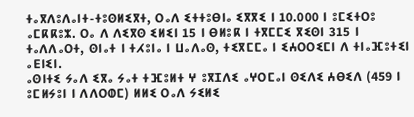ⵜⴰⴳⴷⵓⴷⴰⵏⵜ-ⵜⵓⵙⵍⵉⴳⵜ, ⵔⴰⴷ ⵉⵜⵜⵓⴱⵏⴰ ⵉⴳⴳⵉ ⵏ 10.000 ⵏ ⵓⵎⵉⵜⵔⵓ ⴰⵎⴽⴽⵓⵣ. ⵔⴰ ⴷ ⴷⵉⴳⵙ ⵉⵍⵉⵏ 15 ⵏ ⴱⵍⵓⴽ ⵏ ⵜⴳⵎⵎⵉ ⴳⵉⵙⵏ 315 ⵏ ⵜⴰⴷⴷⴰⵔⵜ, ⵙⵏⴰⵜ ⵏ ⵜⵃⵓⵏⴰ ⵏ ⵡⴰⴷⴰⵙ, ⵜⵉⴳⵎⵎⴰ ⵏ ⵉⵄⵔⵔⵉⵎⵏ ⴷ ⵜⵏⴰⴼⵓⵜⵉⵏ ⴰⴹⵏⵉⵏ.
ⴰⵙⵏⵜⵉ ⵢⴰⴷ ⵉⴳⴰ ⵢⴰⵜ ⵜⴼⵓⵍⵜ ⵖ ⵓⴳⵊⴷⵉ ⴰⵖⵔⵎⴰⵏ ⵙⵉⴷⵉ ⵄⴱⵉⴷ (459 ⵏ ⵓⵎⵍⵢⵓⵏ ⵏ ⴷⴷⵔⵀⵎ) ⵍⵍⵉ ⵔⴰⴷ ⵢⵉⵍⵉ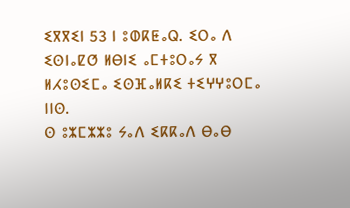ⵉⴳⴳⵉⵏ 53 ⵏ ⵓⵀⴽⵟⴰⵕ. ⵉⵔⴰ ⴷ ⵉⵙⵏⴰⵇⵚ ⵍⴱⵏⵉ ⴰⵎⵜⵓⵔⴰⵢ ⴳ ⵍⵃⵓⵙⵉⵎⴰ ⵉⵙⴼⴰⵍⴽⵉ ⵜⵉⵖⵖⵓⵔⵎⴰ ⵏⵏⵙ.
ⵙ ⵓⵣⵎⵣⵣⵓ ⵢⴰⴷ ⵉⴽⴽⴰⴷ ⴱⴰⴱ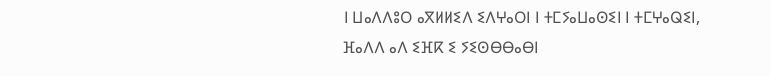ⵏ ⵡⴰⴷⴷⵓⵔ ⴰⴳⵍⵍⵉⴷ ⵉⴷⵖⴰⵔⵏ ⵏ ⵜⵎⵢⴰⵡⴰⵙⵉⵏ ⵏ ⵜⵎⵖⴰⵕⵉⵏ, ⴼⴰⴷⴷ ⴰⴷ ⵉⴼⴽ ⵉ ⵢⵉⵙⴱⴱⴰⴱⵏ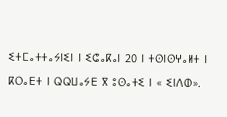ⵉⵜⵎⴰⵜⵜⴰⵢⵏⵉⵏ ⵏ ⵉⵛⴰⴽⴰⵏ 20 ⵏ ⵜⵙⵏⵙⵖⴰⵍⵜ ⵏ ⴽⵔⴰⴹⵜ ⵏ ⵕⵕⵡⴰⵢⴹ ⴳ ⵓⵙⴰⵜⵉ ⵏ « ⵉⵏⴷⵀ».